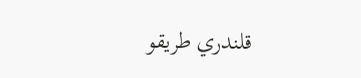قلندري طريقو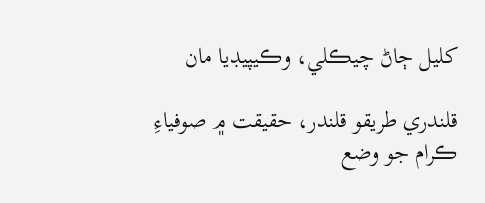کليل ڄاڻ چيڪلي، وڪيپيڊيا مان

قلندري طريقو قلندر، حقيقت ۾ صوفياءِ ڪرام جو وضع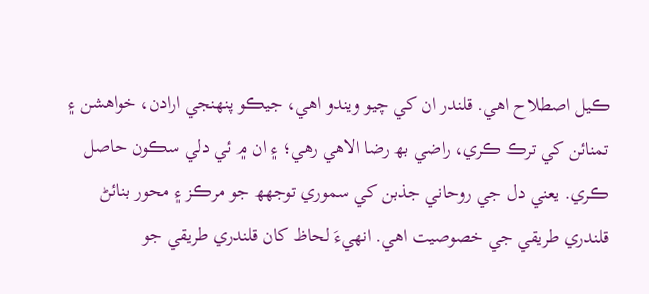ڪيل اصطلاح اھي. قلندر ان کي چيو ويندو اھي، جيڪو پنھنجي ارادن، خواھشن ۽ تمنائن کي ترڪ ڪري، راضي بھ رضا الاھي رھي؛ ۽ ان ۾ ئي دلي سڪون حاصل ڪري. يعني دل جي روحاني جذبن کي سموري توجھھ جو مرڪز ۽ محور بنائڻ قلندري طريقي جي خصوصيت اھي. انھيءَ لحاظ کان قلندري طريقي جو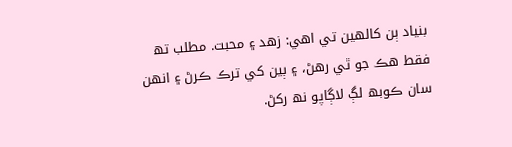بنياد ٻن کالھين تي اھي: زھد ۽ محبت. مطلب تھ فقط ھڪ جو ٿي رھڻ، ۽ ٻين کي ترڪ ڪرڻ ۽ انھن سان ڪوبھ لڳ لاڳاپو نھ رکڻ.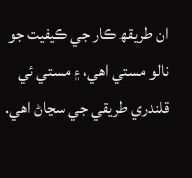ان طريقھ ڪار جي ڪيفيت جو نالو مستي اھي، ۽ مستي ئي قلندري طريقي جي سڃاڻ اھي.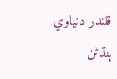قلندر دنياوي ٻنڌڻن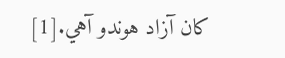کان آزاد هوندو آهي.[1]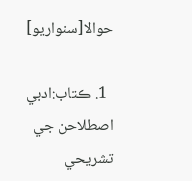حوالا[سنواريو]

  1. ڪتاب:ادبي اصطلاحن جي تشريحي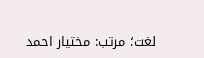لغت؛ مرتب: مختيار احمد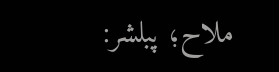ملاح؛ پبلشر: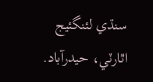سنڌي لئنگئيج اٿارٽي، حيدرآباد.